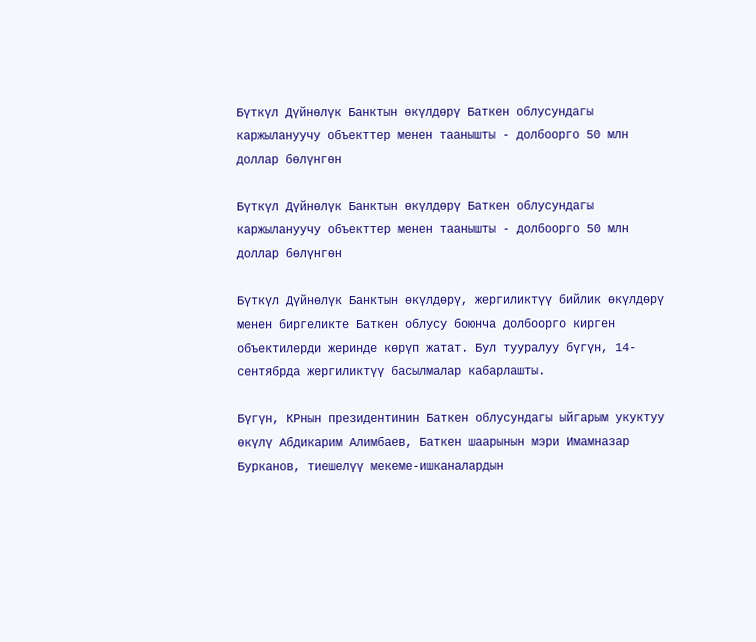Бүткүл Дүйнөлүк Банктын өкүлдөрү Баткен облусундагы каржылануучу объекттер менен таанышты - долбоорго 50 млн доллар бөлүнгөн

Бүткүл Дүйнөлүк Банктын өкүлдөрү Баткен облусундагы каржылануучу объекттер менен таанышты - долбоорго 50 млн доллар бөлүнгөн

Бүткүл Дүйнөлүк Банктын өкүлдөрү, жергиликтүү бийлик өкүлдөрү менен биргеликте Баткен облусу боюнча долбоорго кирген объектилерди жеринде көрүп жатат. Бул тууралуу бүгүн, 14-сентябрда жергиликтүү басылмалар кабарлашты.

Бүгүн, КРнын президентинин Баткен облусундагы ыйгарым укуктуу өкүлү Абдикарим Алимбаев, Баткен шаарынын мэри Имамназар Бурканов, тиешелүү мекеме-ишканалардын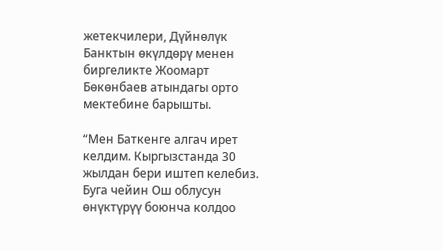жетекчилери, Дүйнөлүк Банктын өкүлдөрү менен биргеликте Жоомарт Бөкөнбаев атындагы орто мектебине барышты.

“Мен Баткенге алгач ирет келдим. Кыргызстанда 30 жылдан бери иштеп келебиз. Буга чейин Ош облусун өнүктүрүү боюнча колдоо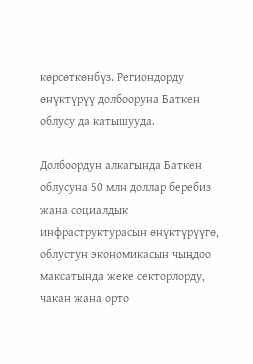көрсөткөнбүз. Региондорду өнүктүрүү долбооруна Баткен облусу да катышууда.

Долбоордун алкагында Баткен облусуна 50 млн доллар беребиз жана социалдык инфраструктурасын өнүктүрүүгө, облустун экономикасын чыңдоо максатында жеке секторлорду, чакан жана орто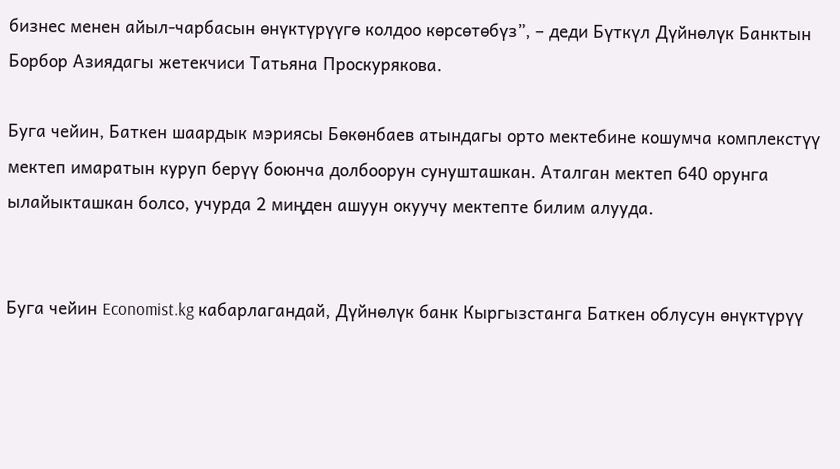бизнес менен айыл-чарбасын өнүктүрүүгө колдоо көрсөтөбүз”, – деди Бүткүл Дүйнөлүк Банктын Борбор Азиядагы жетекчиси Татьяна Проскурякова.

Буга чейин, Баткен шаардык мэриясы Бөкөнбаев атындагы орто мектебине кошумча комплекстүү мектеп имаратын куруп берүү боюнча долбоорун сунушташкан. Аталган мектеп 640 орунга ылайыкташкан болсо, учурда 2 миңден ашуун окуучу мектепте билим алууда.


Буга чейин Economist.kg кабарлагандай, Дүйнөлүк банк Кыргызстанга Баткен облусун өнүктүрүү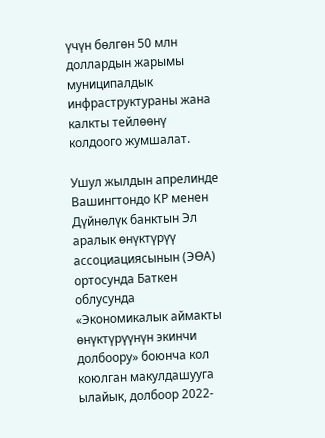үчүн бөлгөн 50 млн доллардын жарымы муниципалдык инфраструктураны жана калкты тейлөөнү колдоого жумшалат.

Ушул жылдын апрелинде Вашингтондо КР менен Дүйнөлүк банктын Эл аралык өнүктүрүү ассоциациясынын (ЭӨА) ортосунда Баткен облусунда «Экономикалык аймакты өнүктүрүүнүн экинчи долбоору» боюнча кол коюлган макулдашууга ылайык, долбоор 2022-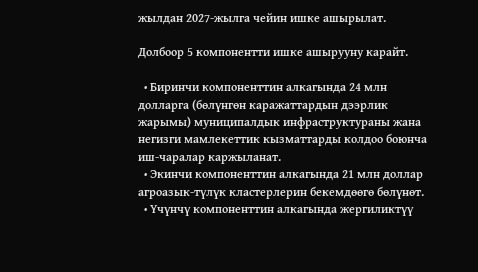жылдан 2027-жылга чейин ишке ашырылат.

Долбоор 5 компонентти ишке ашырууну карайт.

  • Биринчи компоненттин алкагында 24 млн долларга (бөлүнгөн каражаттардын дээрлик жарымы) муниципалдык инфраструктураны жана негизги мамлекеттик кызматтарды колдоо боюнча иш-чаралар каржыланат.
  • Экинчи компоненттин алкагында 21 млн доллар агроазык-түлүк кластерлерин бекемдөөгө бөлүнөт.
  • Үчүнчү компоненттин алкагында жергиликтүү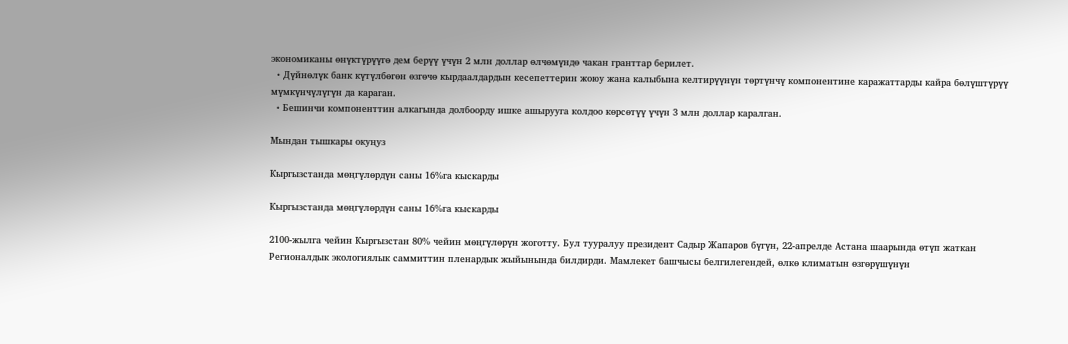экономиканы өнүктүрүүгө дем берүү үчүн 2 млн доллар өлчөмүндө чакан гранттар берилет.
  • Дүйнөлүк банк күтүлбөгөн өзгөчө кырдаалдардын кесепеттерин жоюу жана калыбына келтирүүнүн төртүнчү компонентине каражаттарды кайра бөлүштүрүү мүмкүнчүлүгүн да караган.
  • Бешинчи компоненттин алкагында долбоорду ишке ашырууга колдоо көрсөтүү үчүн 3 млн доллар каралган.

Мындан тышкары окуңуз

Кыргызстанда мөңгүлөрдүн саны 16%га кыскарды

Кыргызстанда мөңгүлөрдүн саны 16%га кыскарды

2100-жылга чейин Кыргызстан 80% чейин мөңгүлөрүн жоготту. Бул тууралуу президент Садыр Жапаров бүгүн, 22-апрелде Астана шаарында өтүп жаткан Регионалдык экологиялык саммиттин пленардык жыйынында билдирди. Мамлекет башчысы белгилегендей, өлкө климатын өзгөрүшүнүн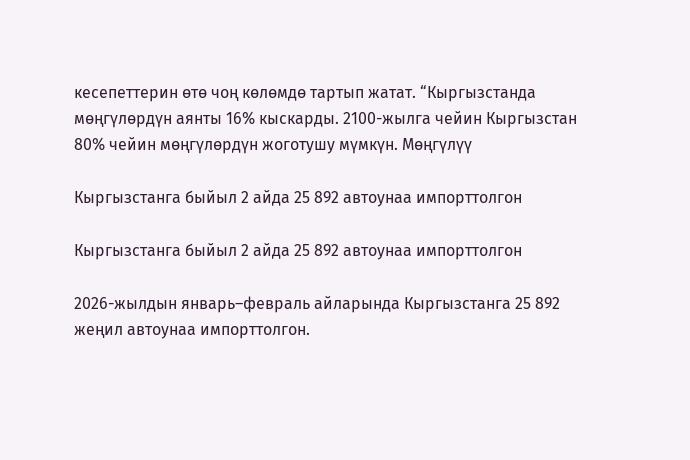кесепеттерин өтө чоң көлөмдө тартып жатат. “Кыргызстанда мөңгүлөрдүн аянты 16% кыскарды. 2100-жылга чейин Кыргызстан 80% чейин мөңгүлөрдүн жоготушу мүмкүн. Мөңгүлүү

Кыргызстанга быйыл 2 айда 25 892 автоунаа импорттолгон

Кыргызстанга быйыл 2 айда 25 892 автоунаа импорттолгон

2026-жылдын январь–февраль айларында Кыргызстанга 25 892 жеңил автоунаа импорттолгон.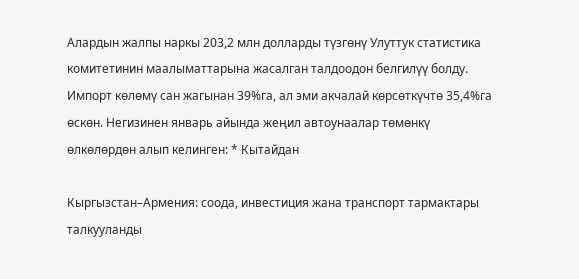Алардын жалпы наркы 203,2 млн долларды түзгөнү Улуттук статистика комитетинин маалыматтарына жасалган талдоодон белгилүү болду. Импорт көлөмү сан жагынан 39%га, ал эми акчалай көрсөткүчтө 35,4%га өскөн. Негизинен январь айында жеңил автоунаалар төмөнкү өлкөлөрдөн алып келинген: * Кытайдан

Кыргызстан–Армения: соода, инвестиция жана транспорт тармактары талкууланды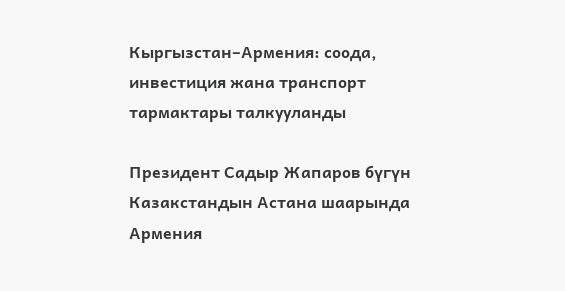Кыргызстан–Армения: соода, инвестиция жана транспорт тармактары талкууланды

Президент Садыр Жапаров бүгүн Казакстандын Астана шаарында Армения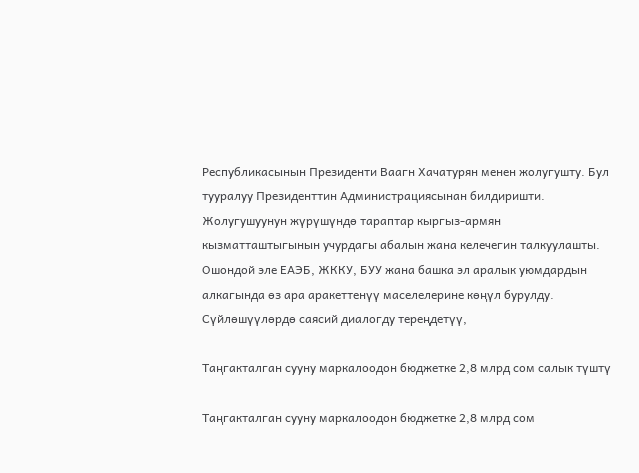Республикасынын Президенти Ваагн Хачатурян менен жолугушту. Бул тууралуу Президенттин Администрациясынан билдиришти. Жолугушуунун жүрүшүндө тараптар кыргыз-армян кызматташтыгынын учурдагы абалын жана келечегин талкуулашты. Ошондой эле ЕАЭБ, ЖККУ, БУУ жана башка эл аралык уюмдардын алкагында өз ара аракеттенүү маселелерине көңүл бурулду. Сүйлөшүүлөрдө саясий диалогду тереңдетүү,

Таңгакталган сууну маркалоодон бюджетке 2,8 млрд сом салык түштү

Таңгакталган сууну маркалоодон бюджетке 2,8 млрд сом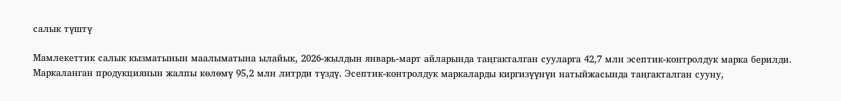салык түштү

Мамлекеттик салык кызматынын маалыматына ылайык, 2026-жылдын январь-март айларында таңгакталган сууларга 42,7 млн эсептик-контролдук марка берилди. Маркаланган продукциянын жалпы көлөмү 95,2 млн литрди түздү. Эсептик-контролдук маркаларды киргизүүнүн натыйжасында таңгакталган сууну,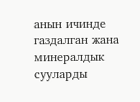анын ичинде газдалган жана минералдык сууларды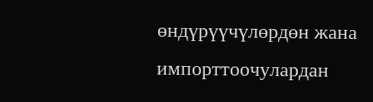өндүрүүчүлөрдөн жана импорттоочулардан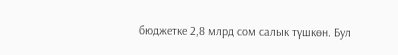бюджетке 2,8 млрд сом салык түшкөн. Бул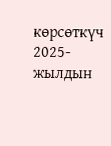көрсөткүч 2025-жылдын